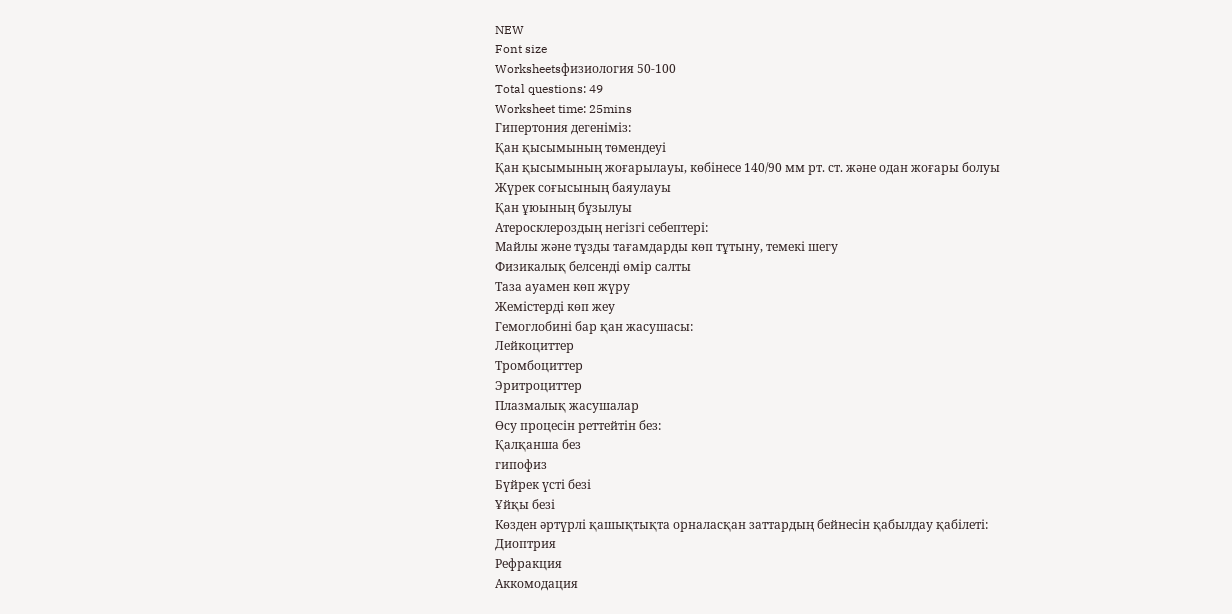NEW
Font size
Worksheetsфизиология 50-100
Total questions: 49
Worksheet time: 25mins
Гипертония дегеніміз:
Қан қысымының төмендеуі
Қан қысымының жоғарылауы, көбінесе 140/90 мм рт. ст. және одан жоғары болуы
Жүрек соғысының баяулауы
Қан ұюының бұзылуы
Атеросклероздың негізгі себептері:
Майлы және тұзды тағамдарды көп тұтыну, темекі шегу
Физикалық белсенді өмір салты
Таза ауамен көп жүру
Жемістерді көп жеу
Гемоглобині бар қан жасушасы:
Лейкоциттер
Тромбоциттер
Эритроциттер
Плазмалық жасушалар
Өсу процесін реттейтін без:
Қалқанша без
гипофиз
Бүйрек үсті безі
Ұйқы безі
Көзден әртүрлі қашықтықта орналасқан заттардың бейнесін қабылдау қабілеті:
Диоптрия
Рефракция
Аккомодация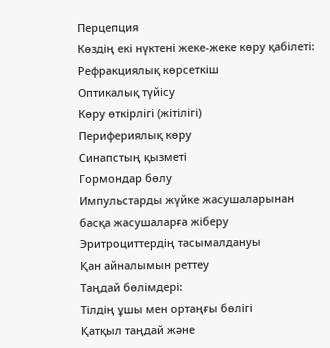Перцепция
Көздің екі нүктені жеке-жеке көру қабілеті:
Рефракциялық көрсеткіш
Оптикалық түйісу
Көру өткірлігі (жітілігі)
Перифериялық көру
Синапстың қызметі
Гормондар бөлу
Импульстарды жүйке жасушаларынан басқа жасушаларға жіберу
Эритроциттердің тасымалдануы
Қан айналымын реттеу
Таңдай бөлімдері:
Тілдің ұшы мен ортаңғы бөлігі
Қатқыл таңдай және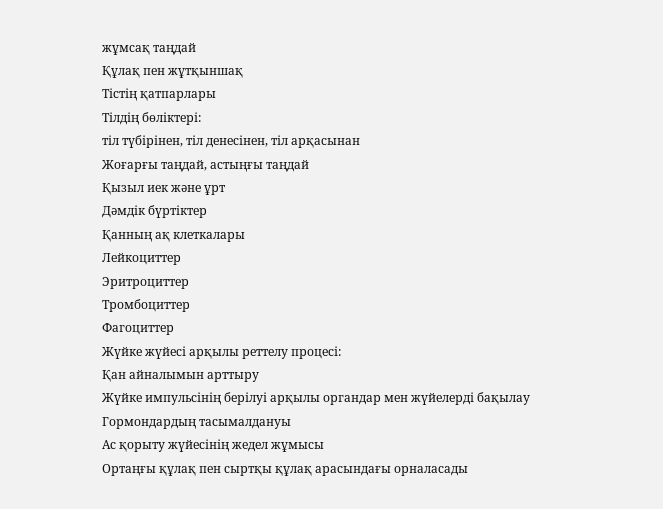жұмсақ таңдай
Құлақ пен жұтқыншақ
Тістің қатпарлары
Тілдің бөліктері:
тіл түбірінен, тіл денесінен, тіл арқасынан
Жоғарғы таңдай, астыңғы таңдай
Қызыл иек және ұрт
Дәмдік бүртіктер
Қанның ақ клеткалары
Лейкоциттер
Эритроциттер
Тромбоциттер
Фагоциттер
Жүйке жүйесі арқылы реттелу процесі:
Қан айналымын арттыру
Жүйке импульсінің берілуі арқылы органдар мен жүйелерді бақылау
Гормондардың тасымалдануы
Ас қорыту жүйесінің жедел жұмысы
Ортаңғы құлақ пен сыртқы құлақ арасындағы орналасады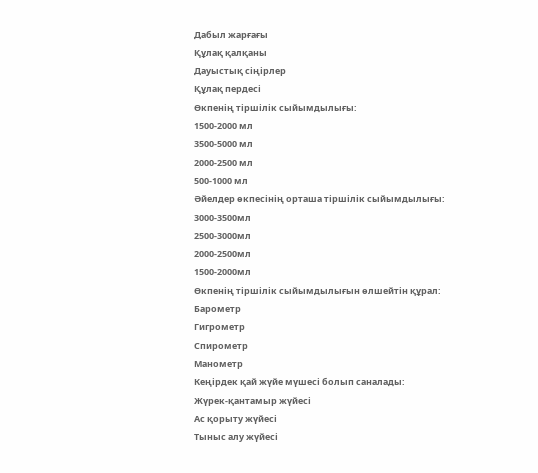Дабыл жарғағы
Құлақ қалқаны
Дауыстық сіңірлер
Құлақ пердесі
Өкпенің тіршілік сыйымдылығы:
1500-2000 мл
3500-5000 мл
2000-2500 мл
500-1000 мл
Әйелдер өкпесінің орташа тіршілік сыйымдылығы:
3000-3500мл
2500-3000мл
2000-2500мл
1500-2000мл
Өкпенің тіршілік сыйымдылығын өлшейтін құрал:
Барометр
Гигрометр
Спирометр
Манометр
Кеңірдек қай жүйе мүшесі болып саналады:
Жүрек-қантамыр жүйесі
Ас қорыту жүйесі
Тыныс алу жүйесі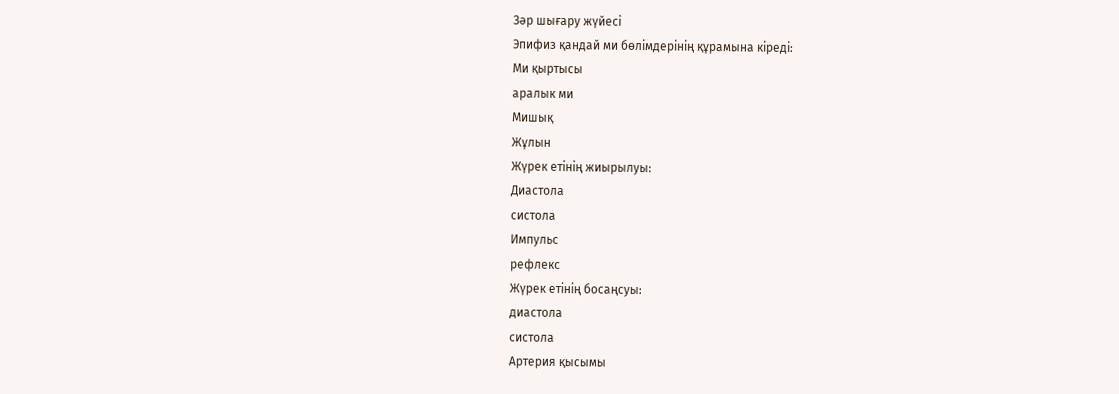Зәр шығару жүйесі
Эпифиз қандай ми бөлімдерінің құрамына кіреді:
Ми қыртысы
аралык ми
Мишық
Жұлын
Жүрек етінің жиырылуы:
Диастола
систола
Импульс
рефлекс
Жүрек етінің босаңсуы:
диастола
систола
Артерия қысымы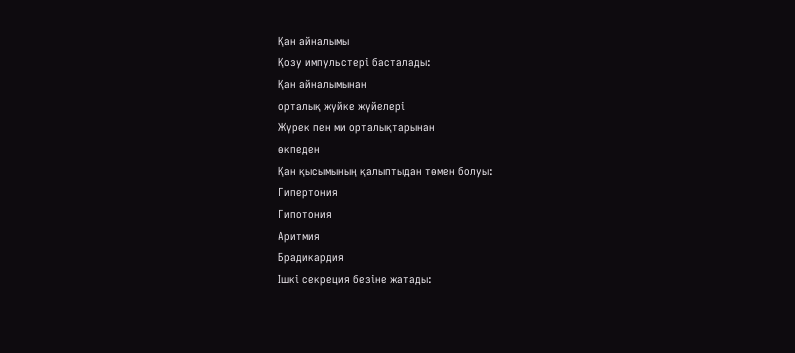Қан айналымы
Қозу импульстері басталады:
Қан айналымынан
орталық жүйке жүйелері
Жүрек пен ми орталықтарынан
өкпеден
Қан қысымының қалыптыдан төмен болуы:
Гипертония
Гипотония
Аритмия
Брадикардия
Ішкі секреция безіне жатады: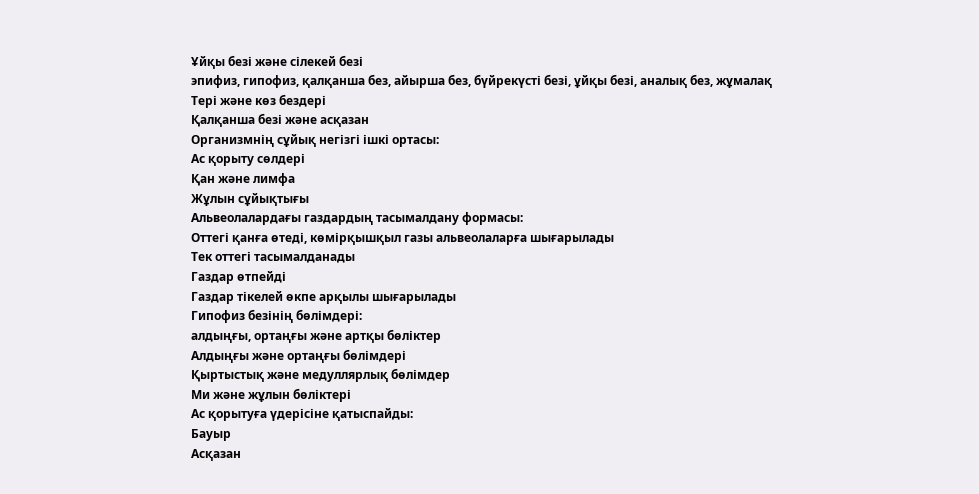Ұйқы безі және сілекей безі
эпифиз, гипофиз, қалқанша без, айырша без, бүйрекүсті безі, ұйқы безі, аналық без, жұмалақ
Тері және көз бездері
Қалқанша безі және асқазан
Организмнің сұйық негізгі ішкі ортасы:
Ас қорыту сөлдері
Қан және лимфа
Жұлын сұйықтығы
Альвеолалардағы газдардың тасымалдану формасы:
Оттегі қанға өтеді, көмірқышқыл газы альвеолаларға шығарылады
Тек оттегі тасымалданады
Газдар өтпейді
Газдар тікелей өкпе арқылы шығарылады
Гипофиз безінің бөлімдері:
алдыңғы, ортаңғы және артқы бөліктер
Алдыңғы және ортаңғы бөлімдері
Қыртыстық және медуллярлық бөлімдер
Ми және жұлын бөліктері
Ас қорытуға үдерісіне қатыспайды:
Бауыр
Асқазан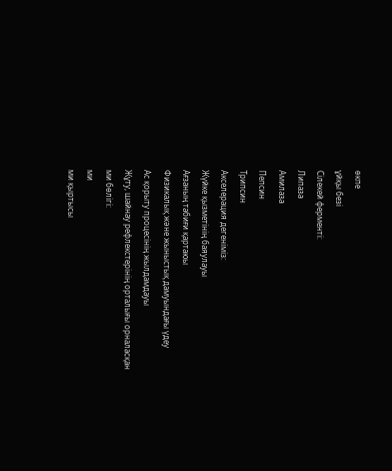өкпе
ұйқы безі
Сілекей ферменті:
Липаза
Амилаза
Пепсин
Трипсин
Акселерация дегеніміз:
Жүйке қызметінің баяулауы
Ағзаның табиғи қартаюы
Физикалық және жыныстық дамуындағы үдеу
Ас қорыту процесінің жылдамдауы
Жұту, шайнау рефлекстерінің орталығы орналасқан ми бөлігі:
ми
ми қыртысы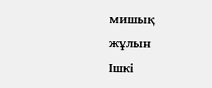мишық
жұлын
Ішкі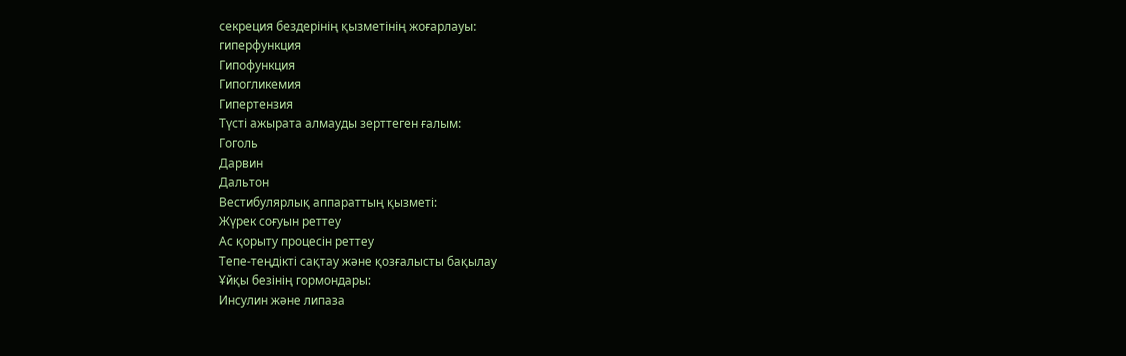секреция бездерінің қызметінің жоғарлауы:
гиперфункция
Гипофункция
Гипогликемия
Гипертензия
Түсті ажырата алмауды зерттеген ғалым:
Гоголь
Дарвин
Дальтон
Вестибулярлық аппараттың қызметі:
Жүрек соғуын реттеу
Ас қорыту процесін реттеу
Тепе-теңдікті сақтау және қозғалысты бақылау
Ұйқы безінің гормондары:
Инсулин және липаза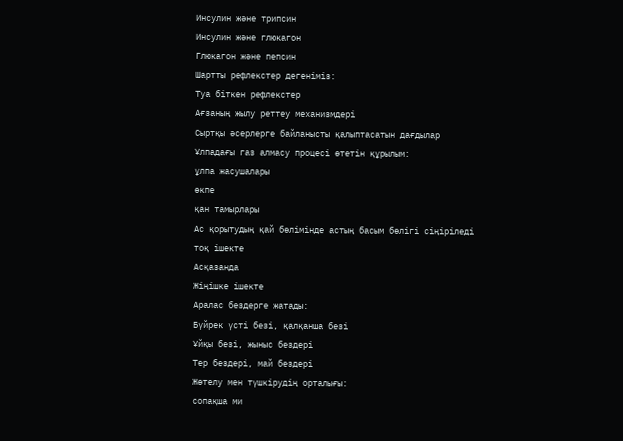Инсулин және трипсин
Инсулин және глюкагон
Глюкагон және пепсин
Шартты рефлекстер дегеніміз:
Туа біткен рефлекстер
Ағзаның жылу реттеу механизмдері
Сыртқы әсерлерге байланысты қалыптасатын дағдылар
Ұлпадағы газ алмасу процесі өтетін құрылым:
ұлпа жасушалары
өкпе
қан тамырлары
Ас қорытудың қай бөлімінде астың басым бөлігі сіңіріледі
тоқ ішекте
Асқазанда
Жіңішке ішекте
Аралас бездерге жатады:
Бүйрек үсті безі, қалқанша безі
Ұйқы безі, жыныс бездері
Тер бездері, май бездері
Жөтелу мен түшкірудің орталығы:
сопақша ми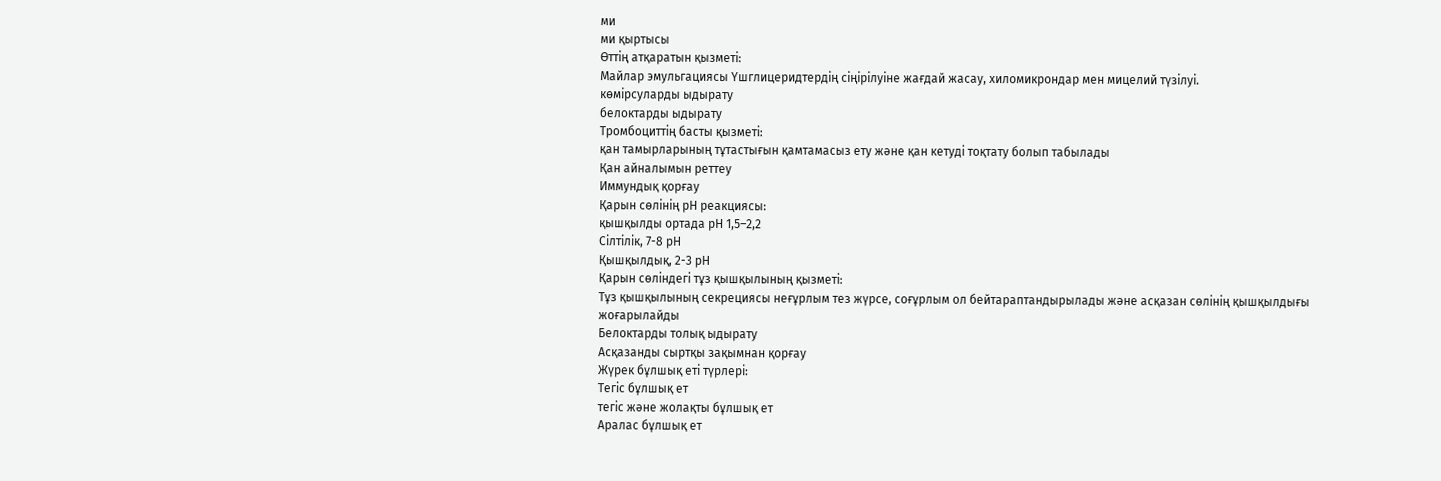ми
ми қыртысы
Өттің атқаратын қызметі:
Майлар эмульгациясы Үшглицеридтердің сіңірілуіне жағдай жасау, хиломикрондар мен мицелий түзілуі.
көмірсуларды ыдырату
белоктарды ыдырату
Тромбоциттің басты қызметі:
қан тамырларының тұтастығын қамтамасыз ету және қан кетуді тоқтату болып табылады
Қан айналымын реттеу
Иммундық қорғау
Қарын сөлінің рН реакциясы:
қышқылды ортада рН 1,5–2,2
Сілтілік, 7-8 рН
Қышқылдық, 2-3 рН
Қарын сөліндегі тұз қышқылының қызметі:
Тұз қышқылының секрециясы неғұрлым тез жүрсе, соғұрлым ол бейтараптандырылады және асқазан сөлінің қышқылдығы жоғарылайды
Белоктарды толық ыдырату
Асқазанды сыртқы зақымнан қорғау
Жүрек бұлшық еті түрлері:
Тегіс бұлшық ет
тегіс және жолақты бұлшық ет
Аралас бұлшық ет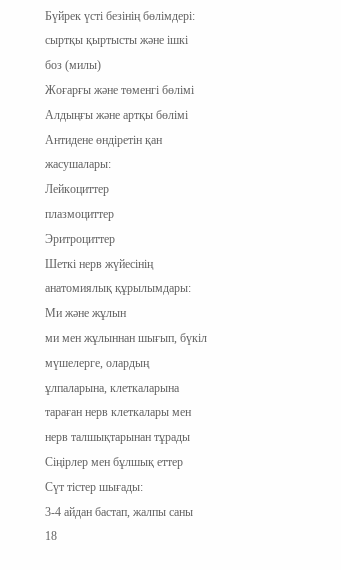Бүйрек үсті безінің бөлімдері:
сыртқы қыртысты және ішкі боз (милы)
Жоғарғы және төменгі бөлімі
Алдыңғы және артқы бөлімі
Антидене өндіретін қан жасушалары:
Лейкоциттер
плазмоциттер
Эритроциттер
Шеткі нерв жүйесінің анатомиялық құрылымдары:
Ми және жұлын
ми мен жұлыннан шығып, бүкіл мүшелерге, олардың ұлпаларына, клеткаларына тараған нерв клеткалары мен нерв талшықтарынан тұрады
Сіңірлер мен бұлшық еттер
Сүт тістер шығады:
3-4 айдан бастап, жалпы саны 18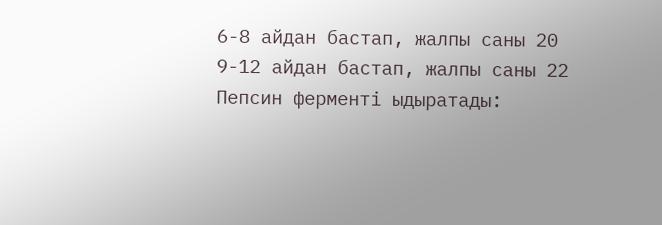6-8 айдан бастап, жалпы саны 20
9-12 айдан бастап, жалпы саны 22
Пепсин ферменті ыдыратады: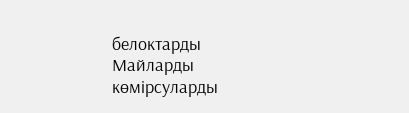белоктарды
Майларды
көмірсуларды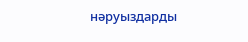нәруыздарды